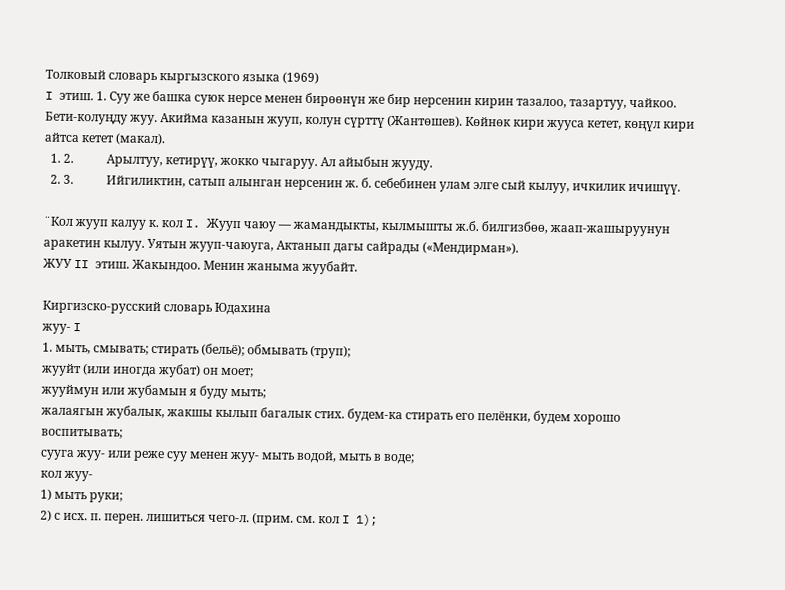Толковый словарь кыргызского языка (1969)
I этиш. 1. Суу же башка суюк нерсе менен бирөөнүн же бир нерсенин кирин тазалоо, тазартуу, чайкоо. Бети-колуңду жуу. Акийма казанын жууп, колун сүрттү (Жантөшев). Көйнөк кири жууса кетет, көңүл кири айтса кетет (макал).
  1. 2.           Арылтуу, кетирүү, жокко чыгаруу. Ал айыбын жууду.
  2. 3.           Ийгиликтин, сатып алынган нерсенин ж. б. себебинен улам элге сый кылуу, ичкилик ичишүү.

¨Кол жууп калуу к. кол I. Жууп чаюу — жамандыкты, кылмышты ж.б. билгизбөө, жаап-жашыруунун аракетин кылуу. Уятын жууп-чаюуга, Актанып дагы сайрады («Мендирман»).
ЖУУ II этиш. Жакындоо. Менин жаныма жуубайт.

Киргизско-русский словарь Юдахина
жуу- I
1. мыть, смывать; стирать (бельё); обмывать (труп);
жууйт (или иногда жубат) он моет;
жууймун или жубамын я буду мыть;
жалаягын жубалык, жакшы кылып багалык стих. будем-ка стирать его пелёнки, будем хорошо воспитывать;
сууга жуу- или реже суу менен жуу- мыть водой, мыть в воде;
кол жуу-
1) мыть руки;
2) с исх. п. перен. лишиться чего-л. (прим. см. кол I 1);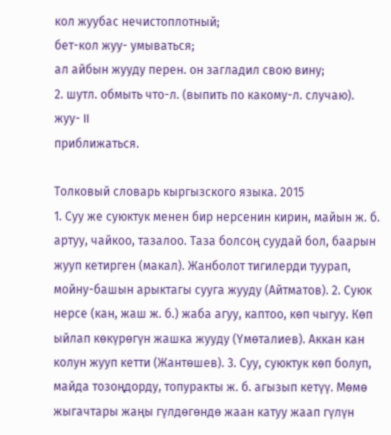кол жуубас нечистоплотный;
бет-кол жуу- умываться;
ал айбын жууду перен. он загладил свою вину;
2. шутл. обмыть что-л. (выпить по какому-л. случаю).
жуу- II
приближаться.

Толковый словарь кыргызского языка. 2015
1. Суу же суюктук менен бир нерсенин кирин, майын ж. б. артуу, чайкоо, тазалоо. Таза болсоң суудай бол, баарын жууп кетирген (макал). Жанболот тигилерди туурап, мойну-башын арыктагы сууга жууду (Айтматов). 2. Суюк нерсе (кан, жаш ж. б.) жаба агуу, каптоо, көп чыгуу. Көп ыйлап көкүрөгүн жашка жууду (Үмөталиев). Аккан кан колун жууп кетти (Жантөшев). 3. Суу, суюктук көп болуп, майда тозоңдорду, топуракты ж. б. агызып кетүү. Мөмө жыгачтары жаңы гүлдөгөндө жаан катуу жаап гүлүн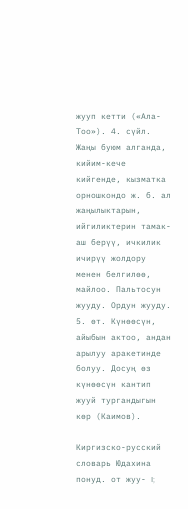жууп кетти («Ала-Тоо»). 4. сүйл. Жаңы буюм алганда, кийим-кече кийгенде, кызматка орношкондо ж. б. ал жаңылыктарын, ийгиликтерин тамак-аш берүү, ичкилик ичирүү жолдору менен белгилөө, майлоо. Пальтосун жууду. Ордун жууду. 5. өт. Күнөөсүн, айыбын актоо, андан арылуу аракетинде болуу. Досуң өз күнөөсүн кантип жууй тургандыгын көр (Каимов).

Киргизско-русский словарь Юдахина
понуд. от жуу- I;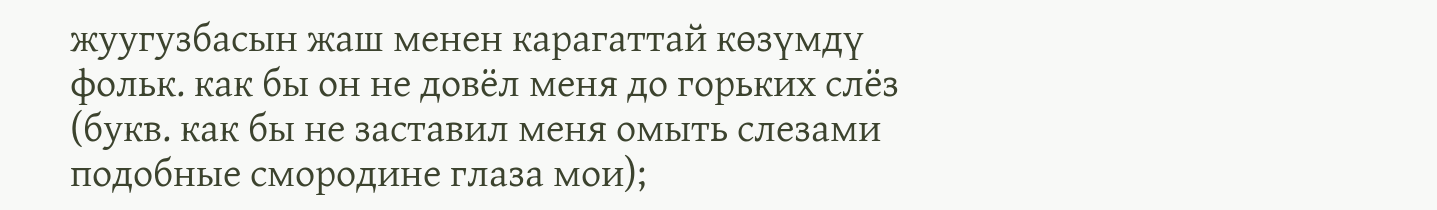жуугузбасын жаш менен карагаттай көзүмдү фольк. как бы он не довёл меня до горьких слёз (букв. как бы не заставил меня омыть слезами подобные смородине глаза мои);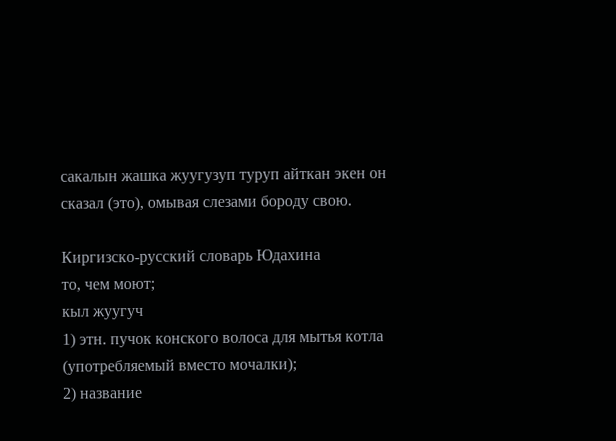сакалын жашка жуугузуп туруп айткан экен он сказал (это), омывая слезами бороду свою.

Киргизско-русский словарь Юдахина
то, чем моют;
кыл жуугуч
1) этн. пучок конского волоса для мытья котла (употребляемый вместо мочалки);
2) название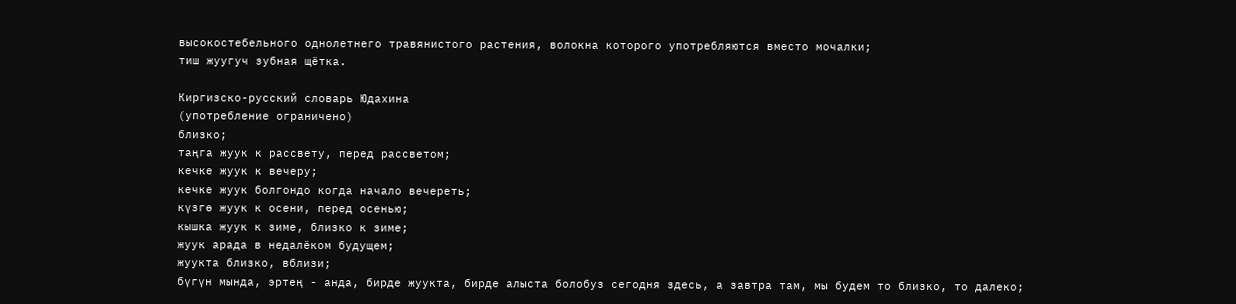высокостебельного однолетнего травянистого растения, волокна которого употребляются вместо мочалки;
тиш жуугуч зубная щётка.

Киргизско-русский словарь Юдахина
(употребление ограничено)
близко;
таңга жуук к рассвету, перед рассветом;
кечке жуук к вечеру;
кечке жуук болгондо когда начало вечереть;
күзгө жуук к осени, перед осенью;
кышка жуук к зиме, близко к зиме;
жуук арада в недалёком будущем;
жуукта близко, вблизи;
бүгүн мында, эртең - анда, бирде жуукта, бирде алыста болобуз сегодня здесь, а завтра там, мы будем то близко, то далеко;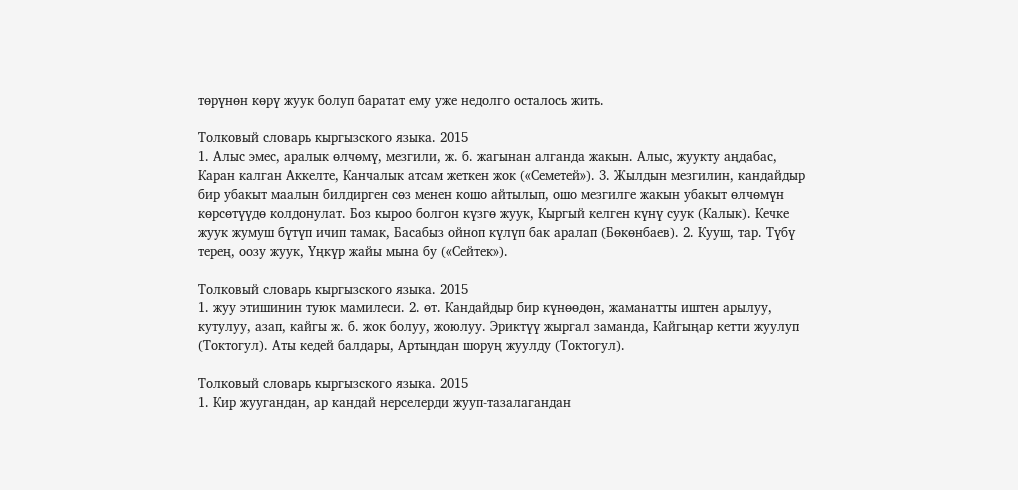төрүнөн көрү жуук болуп баратат ему уже недолго осталось жить.

Толковый словарь кыргызского языка. 2015
1. Алыс эмес, аралык өлчөмү, мезгили, ж. б. жагынан алганда жакын. Алыс, жуукту аңдабас, Каран калган Аккелте, Канчалык атсам жеткен жок («Семетей»). 3. Жылдын мезгилин, кандайдыр бир убакыт маалын билдирген сөз менен кошо айтылып, ошо мезгилге жакын убакыт өлчөмүн көрсөтүүдө колдонулат. Боз кыроо болгон күзгө жуук, Кыргый келген күнү суук (Калык). Кечке жуук жумуш бүтүп ичип тамак, Басабыз ойноп күлүп бак аралап (Бөкөнбаев). 2. Кууш, тар. Түбү терең, оозу жуук, Үңкүр жайы мына бу («Сейтек»).

Толковый словарь кыргызского языка. 2015
1. жуу этишинин туюк мамилеси. 2. өт. Кандайдыр бир күнөөдөн, жаманатты иштен арылуу, кутулуу, азап, кайгы ж. б. жок болуу, жоюлуу. Эриктүү жыргал заманда, Кайгыңар кетти жуулуп (Токтогул). Аты кедей балдары, Артыңдан шоруң жуулду (Токтогул).

Толковый словарь кыргызского языка. 2015
1. Кир жуугандан, ар кандай нерселерди жууп-тазалагандан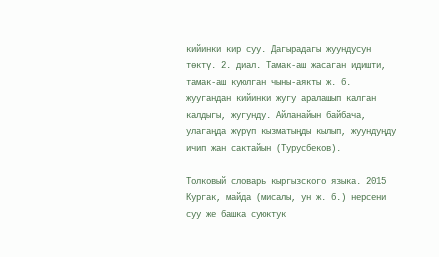кийинки кир суу. Дагырадагы жуундусун төктү. 2. диал. Тамак-аш жасаган идишти, тамак-аш куюлган чыны-аякты ж. б. жуугандан кийинки жугу аралашып калган калдыгы, жугунду. Айланайын байбача, улагаңда жүрүп кызматыңды кылып, жуундуңду ичип жан сактайын (Турусбеков).

Толковый словарь кыргызского языка. 2015
Кургак, майда (мисалы, ун ж. б.) нерсени суу же башка суюктук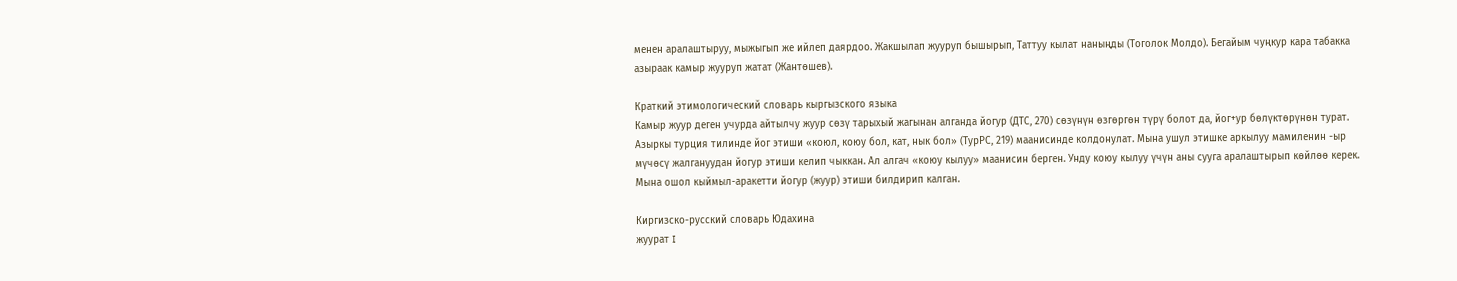менен аралаштыруу, мыжыгып же ийлеп даярдоо. Жакшылап жууруп бышырып, Таттуу кылат наныңды (Тоголок Молдо). Бегайым чуңкур кара табакка азыраак камыр жууруп жатат (Жантөшев).

Краткий этимологический словарь кыргызского языка
Камыр жуур деген учурда айтылчу жуур сөзү тарыхый жагынан алганда йогур (ДТС, 270) сөзүнүн өзгөргөн түрү болот да, йог+ур бөлүктөрүнөн турат. Азыркы турция тилинде йог этиши «коюл, коюу бол, кат, нык бол» (ТурРС, 219) маанисинде колдонулат. Мына ушул этишке аркылуу мамиленин -ыр мүчөсү жалгануудан йогур этиши келип чыккан. Ал алгач «коюу кылуу» маанисин берген. Унду коюу кылуу үчүн аны сууга аралаштырып көйлөө керек. Мына ошол кыймыл-аракетти йогур (жуур) этиши билдирип калган.

Киргизско-русский словарь Юдахина
жуурат I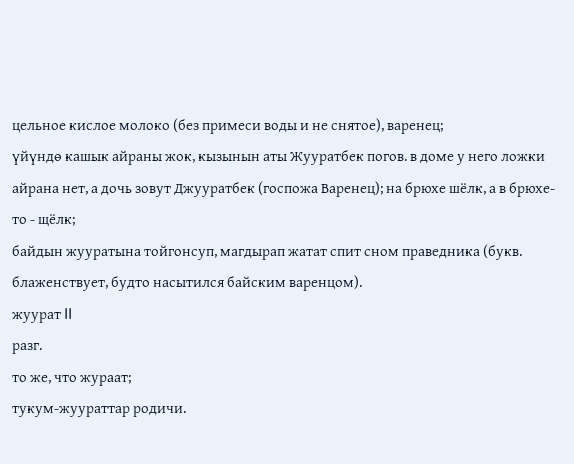цельное кислое молоко (без примеси воды и не снятое), варенец;
үйүндө кашык айраны жок, кызынын аты Жууратбек погов. в доме у него ложки айрана нет, а дочь зовут Джууратбек (госпожа Варенец); на брюхе шёлк, а в брюхе-то - щёлк;
байдын жууратына тойгонсуп, магдырап жатат спит сном праведника (букв. блаженствует, будто насытился байским варенцом).
жуурат II
разг.
то же, что жураат;
тукум-жуураттар родичи.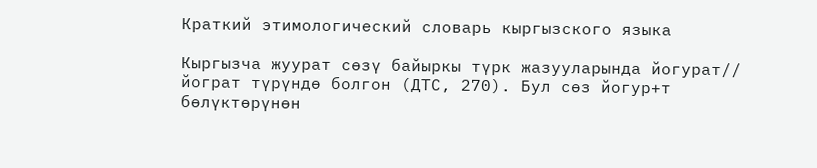Краткий этимологический словарь кыргызского языка

Кыргызча жуурат сөзү байыркы түрк жазууларында йогурат// йограт түрүндө болгон (ДТС, 270). Бул сөз йогур+т бөлүктөрүнөн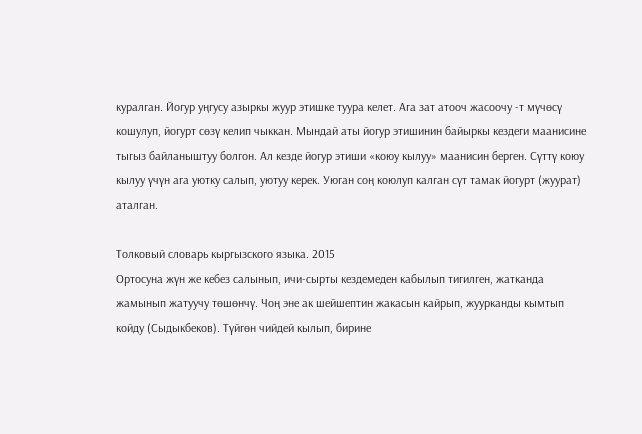куралган. Йогур уңгусу азыркы жуур этишке туура келет. Ага зат атооч жасоочу -т мүчөсү кошулуп, йогурт сөзү келип чыккан. Мындай аты йогур этишинин байыркы кездеги маанисине тыгыз байланыштуу болгон. Ал кезде йогур этиши «коюу кылуу» маанисин берген. Сүттү коюу кылуу үчүн ага уютку салып, уютуу керек. Уюган соң коюлуп калган сүт тамак йогурт (жуурат) аталган.

Толковый словарь кыргызского языка. 2015
Ортосуна жүн же кебез салынып, ичи-сырты кездемеден кабылып тигилген, жатканда жамынып жатуучу төшөнчү. Чоң эне ак шейшептин жакасын кайрып, жуурканды кымтып койду (Сыдыкбеков). Түйгөн чийдей кылып, бирине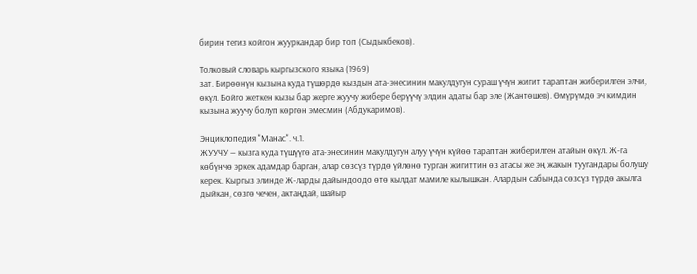бирин тегиз койгон жууркандар бир топ (Сыдыкбеков).

Толковый словарь кыргызского языка (1969)
зат. Бирөөнүн кызына куда түшөрдө кыздын ата-энесинин макулдугун сураш үчүн жигит тараптан жиберилген элчи, өкүл. Бойго жеткен кызы бар жерге жуучу жибере берүүчү элдин адаты бар эле (Жантөшев). Өмүрүмдө эч кимдин кызына жуучу болуп көргөн эмесмин (Абдукаримов).

Энциклопедия "Манас". ч.1.
ЖУУЧУ — кызга куда түшүүгө ата-энесинин макулдугун алуу үчүн күйөө тараптан жиберилген атайын өкүл. Ж-га көбүнчө эркек адамдар барган, алар сөзсүз түрдө үйлөнө турган жигиттин өз атасы же эң жакын туугандары болушу керек. Кыргыз элинде Ж-ларды дайындоодо өтө кылдат мамиле кылышкан. Алардын сабында сөзсүз түрдө акылга дыйкан, сөзгө чечен, актаңдай, шайыр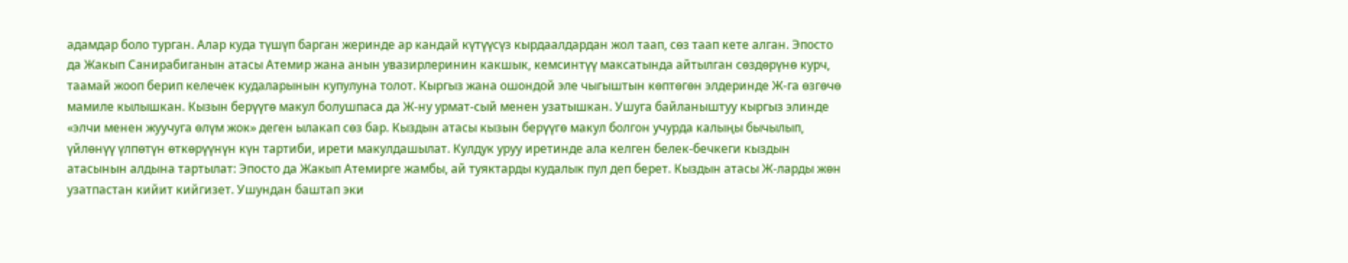адамдар боло турган. Алар куда түшүп барган жеринде ар кандай күтүүсүз кырдаалдардан жол таап, сөз таап кете алган. Эпосто да Жакып Санирабиганын атасы Атемир жана анын увазирлеринин какшык, кемсинтүү максатында айтылган сөздөрүнө курч, таамай жооп берип келечек кудаларынын купулуна толот. Кыргыз жана ошондой эле чыгыштын көптөгөн элдеринде Ж-га өзгөчө мамиле кылышкан. Кызын берүүгө макул болушпаса да Ж-ну урмат-сый менен узатышкан. Ушуга байланыштуу кыргыз элинде «элчи менен жуучуга өлүм жок» деген ылакап сөз бар. Кыздын атасы кызын берүүгө макул болгон учурда калыңы бычылып, үйлөнүү үлпөтүн өткөрүүнүн күн тартиби, ирети макулдашылат. Кулдук уруу иретинде ала келген белек-бечкеги кыздын атасынын алдына тартылат: Эпосто да Жакып Атемирге жамбы, ай туяктарды кудалык пул деп берет. Кыздын атасы Ж-ларды жөн узатпастан кийит кийгизет. Ушундан баштап эки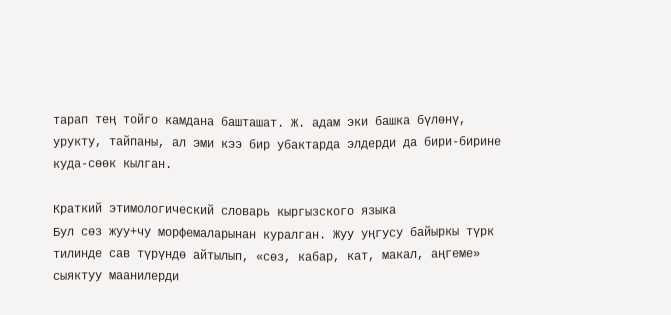тарап тең тойго камдана башташат. Ж. адам эки башка бүлөнү, урукту, тайпаны, ал эми кээ бир убактарда элдерди да бири-бирине куда-сөөк кылган.

Краткий этимологический словарь кыргызского языка
Бул сөз жуу+чу морфемаларынан куралган. Жуу уңгусу байыркы түрк тилинде сав түрүндө айтылып, «сөз, кабар, кат, макал, аңгеме» сыяктуу маанилерди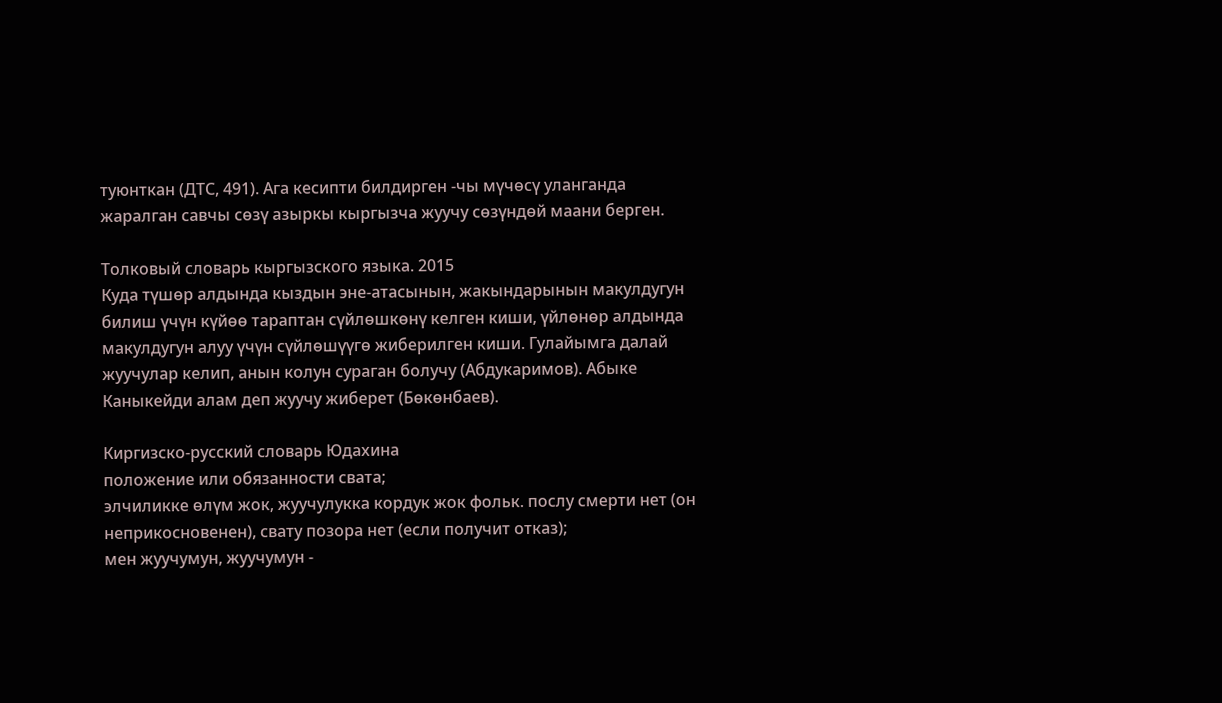туюнткан (ДТС, 491). Ага кесипти билдирген -чы мүчөсү уланганда жаралган савчы сөзү азыркы кыргызча жуучу сөзүндөй маани берген.

Толковый словарь кыргызского языка. 2015
Куда түшөр алдында кыздын эне-атасынын, жакындарынын макулдугун билиш үчүн күйөө тараптан сүйлөшкөнү келген киши, үйлөнөр алдында макулдугун алуу үчүн сүйлөшүүгө жиберилген киши. Гулайымга далай жуучулар келип, анын колун сураган болучу (Абдукаримов). Абыке Каныкейди алам деп жуучу жиберет (Бөкөнбаев).

Киргизско-русский словарь Юдахина
положение или обязанности свата;
элчиликке өлүм жок, жуучулукка кордук жок фольк. послу смерти нет (он неприкосновенен), свату позора нет (если получит отказ);
мен жуучумун, жуучумун -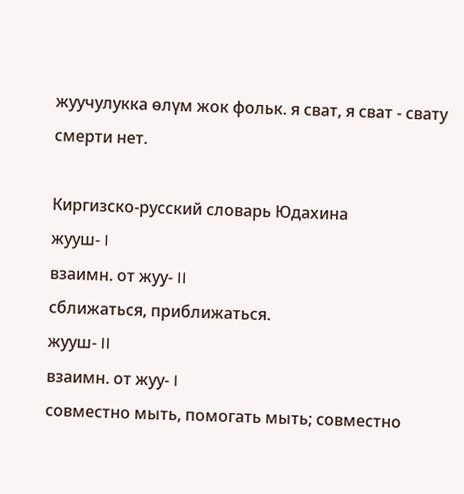жуучулукка өлүм жок фольк. я сват, я сват - свату смерти нет.

Киргизско-русский словарь Юдахина
жууш- I
взаимн. от жуу- II
сближаться, приближаться.
жууш- II
взаимн. от жуу- I
совместно мыть, помогать мыть; совместно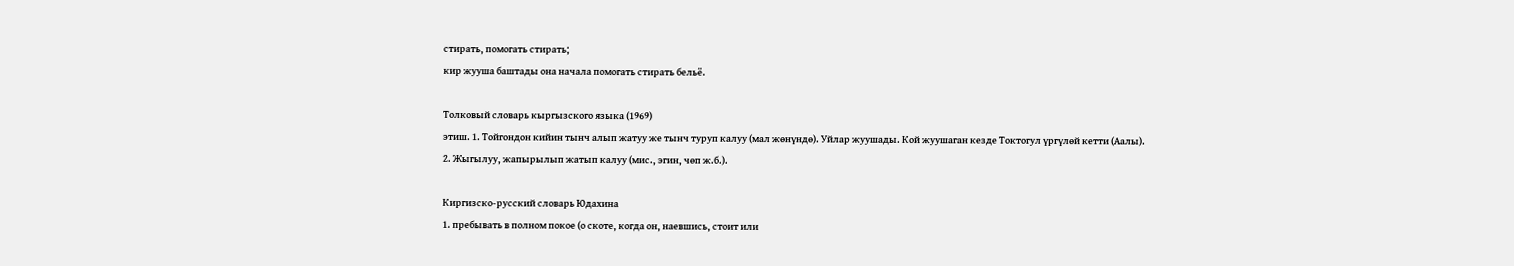стирать, помогать стирать;
кир жууша баштады она начала помогать стирать бельё.

Толковый словарь кыргызского языка (1969)
этиш. 1. Тойгондон кийин тынч алып жатуу же тынч туруп калуу (мал жөнүндө). Уйлар жуушады. Кой жуушаган кезде Токтогул үргүлөй кетти (Аалы).
2. Жыгылуу, жапырылып жатып калуу (мис., эгин, чөп ж.б.).

Киргизско-русский словарь Юдахина
1. пребывать в полном покое (о скоте, когда он, наевшись, стоит или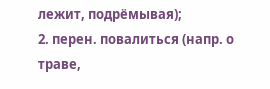лежит, подрёмывая);
2. перен. повалиться (напр. о траве,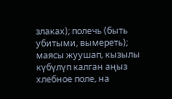злаках); полечь (быть убитыми, вымереть);
маясы жуушап, кызылы күбүлүп калган аңыз хлебное поле, на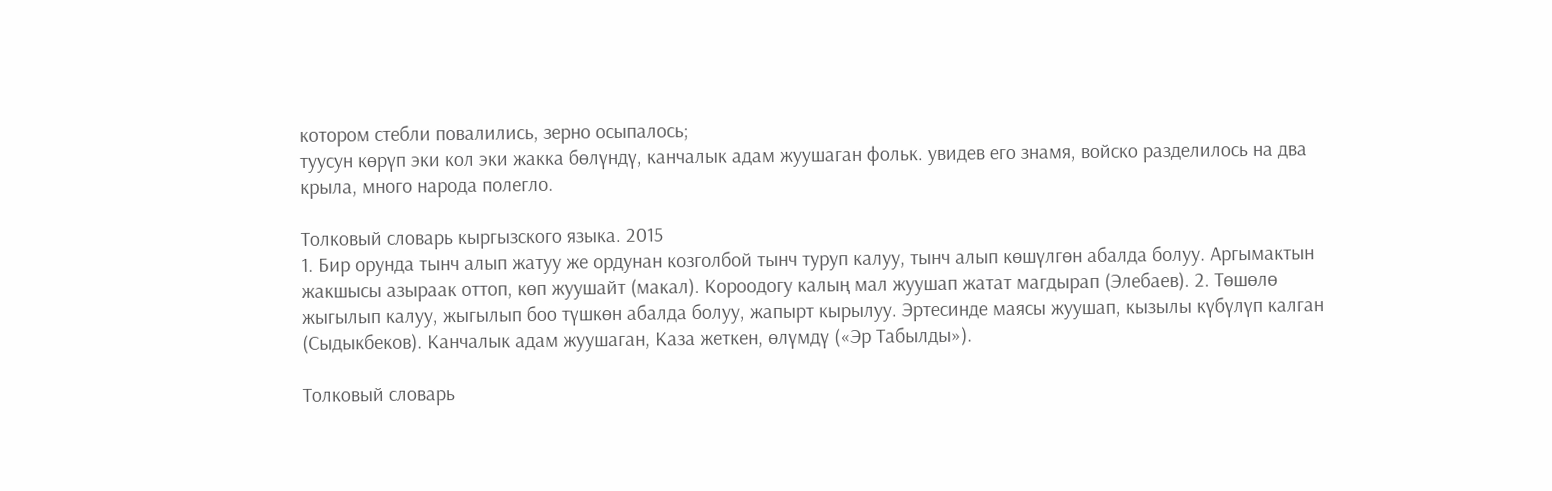котором стебли повалились, зерно осыпалось;
туусун көрүп эки кол эки жакка бөлүндү, канчалык адам жуушаган фольк. увидев его знамя, войско разделилось на два крыла, много народа полегло.

Толковый словарь кыргызского языка. 2015
1. Бир орунда тынч алып жатуу же ордунан козголбой тынч туруп калуу, тынч алып көшүлгөн абалда болуу. Аргымактын жакшысы азыраак оттоп, көп жуушайт (макал). Короодогу калың мал жуушап жатат магдырап (Элебаев). 2. Төшөлө жыгылып калуу, жыгылып боо түшкөн абалда болуу, жапырт кырылуу. Эртесинде маясы жуушап, кызылы күбүлүп калган (Сыдыкбеков). Канчалык адам жуушаган, Каза жеткен, өлүмдү («Эр Табылды»).

Толковый словарь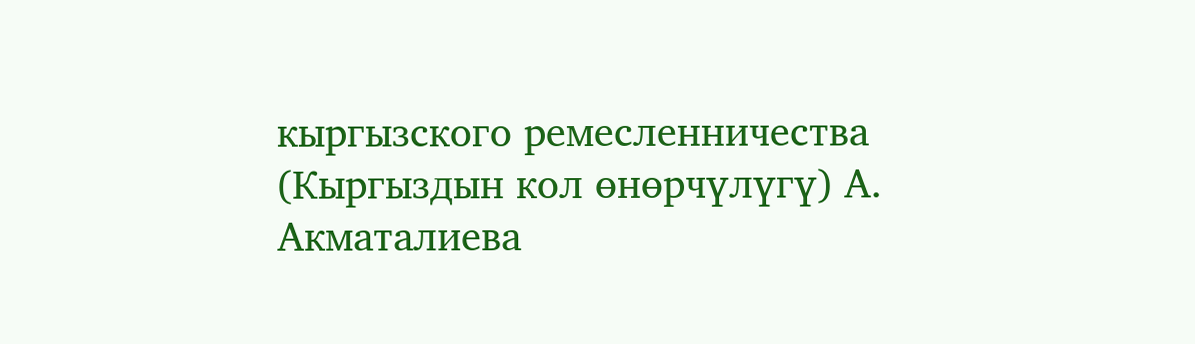кыргызского ремесленничества (Кыргыздын кол өнөрчүлүгү) А. Акматалиева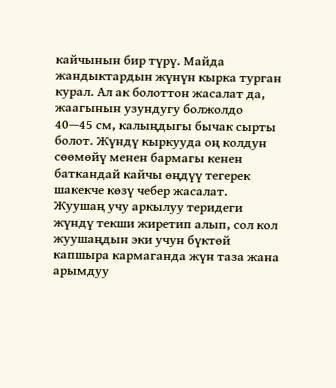кайчынын бир түрү. Майда жандыктардын жүнүн кырка турган курал. Ал ак болоттон жасалат да, жаагынын узундугу болжолдо 40—45 см, калыңдыгы бычак сырты болот. Жүндү кыркууда оң колдун сөөмөйү менен бармагы кенен баткандай кайчы өңдүү тегерек шакекче көзү чебер жасалат. Жуушаң учу аркылуу теридеги жүндү текши жиретип алып, сол кол жуушаңдын эки учун бүктөй капшыра кармаганда жүн таза жана арымдуу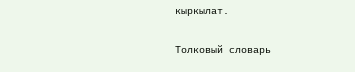кыркылат.

Толковый словарь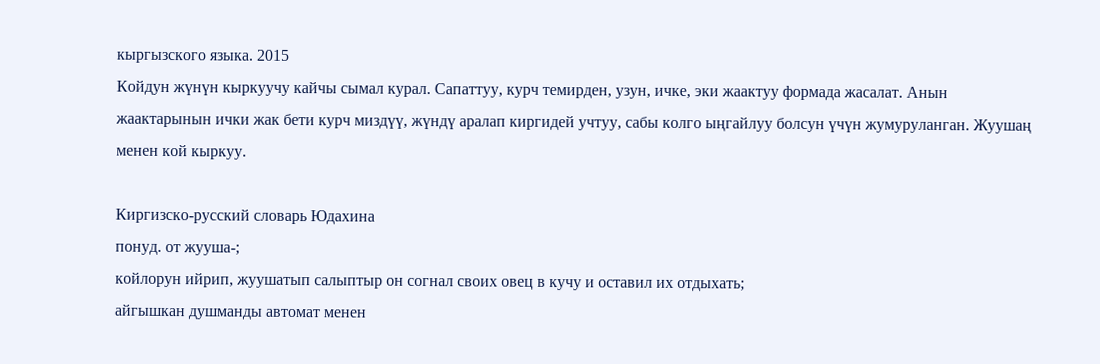кыргызского языка. 2015
Койдун жүнүн кыркуучу кайчы сымал курал. Сапаттуу, курч темирден, узун, ичке, эки жаактуу формада жасалат. Анын жаактарынын ички жак бети курч миздүү, жүндү аралап киргидей учтуу, сабы колго ыңгайлуу болсун үчүн жумуруланган. Жуушаң менен кой кыркуу.

Киргизско-русский словарь Юдахина
понуд. от жууша-;
койлорун ийрип, жуушатып салыптыр он согнал своих овец в кучу и оставил их отдыхать;
айгышкан душманды автомат менен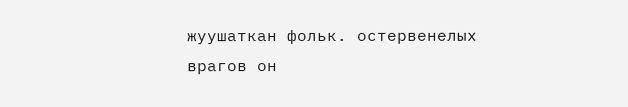жуушаткан фольк. остервенелых врагов он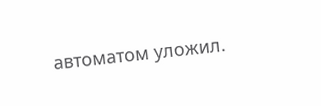автоматом уложил.